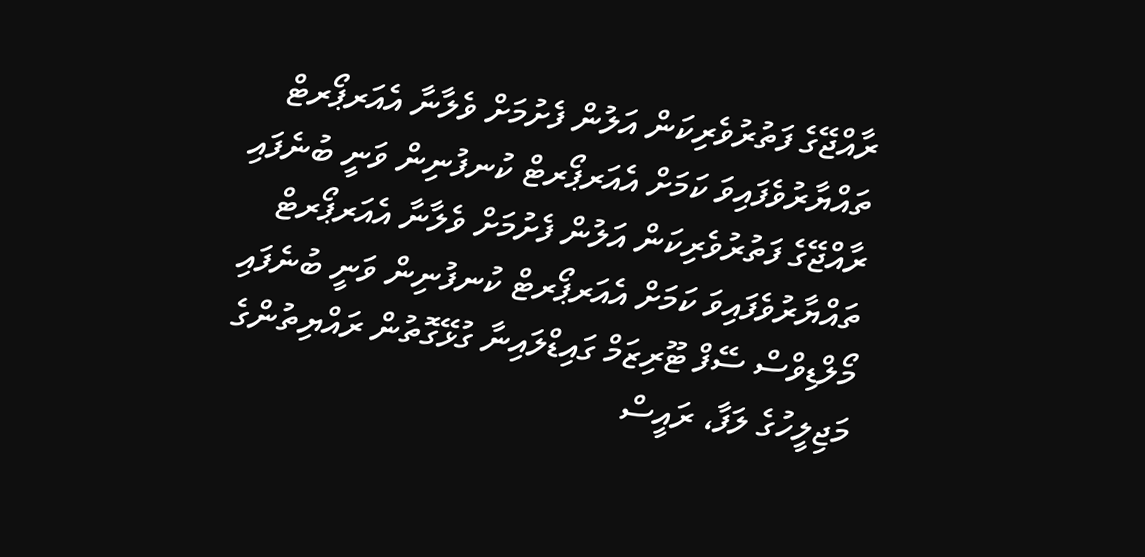ރާއްޖޭގެ ފަތުރުވެރިކަން އަލުން ފެށުމަށް ވެލާނާ އެއަރޕޯރޓް ތައްޔާރުވެފައިވަ ކަމަށް އެއަރޕޯރޓް ކުނފުނިން ވަނީ ބުނެފައި
ރާއްޖޭގެ ފަތުރުވެރިކަން އަލުން ފެށުމަށް ވެލާނާ އެއަރޕޯރޓް ތައްޔާރުވެފައިވަ ކަމަށް އެއަރޕޯރޓް ކުނފުނިން ވަނީ ބުނެފައި
މޯލްޑިވްސް ސޭފް ޓޫރިޒަމް ގައިޑްލައިނާ ގުޅޭގޮތުން ރައްޔިތުންގެ މަޖިލީހުގެ ލަފާ، ރައީސް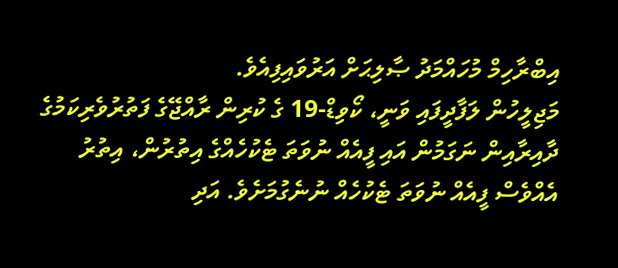އިބްރާހިމް މުހައްމަދު ޞާލިޙަށް އަރުވައިފިއެވެ.
މަޖިލީހުން ލަފާދީފައި ވަނީ، ކޯވިޑް-19 ގެ ކުރިން ރާއްޖޭގެ ފަތުރުވެރިކަމުގެ ދާއިރާއިން ނަގަމުން އައި ފީއެއް ނުވަތަ ޓެކުހެއްގެ އިތުރުން، އިތުރު އެއްވެސް ފީއެއް ނުވަތަ ޓެކުހެއް ނުނެގުމަށެވެ. އަދި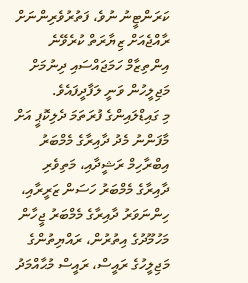ކަރަންޓީނު ނުވެ، ފަތުރުވެރިންނަށް ރާއްޖެއަށް ޒިޔާރަތް ކުރެވޭނެ އިންތިޒާމް ހަމަޖައްސައި ދިނުމަށް މަޖިލީހުން ވަނީ ލަފާދީފައެވެ.
މި ގައިޑްލައިންގެ ފުރަތަމަ ދެލިކޮޕީ އަށް މާފަންނު މެދު ދާއިރާގެ މެމްބަރު އިބްރާހިމް ރަޝީދާއި، މަތިވެރި ދާއިރާގެ މެމްބަރު ހަސަން ޒަރީރާއި، ހިންނަވަރު ދާއިރާގެ މެމްބަރު ޖީހާން މަހުމޫދުގެ އިތުރުން، ރައްޔިތުންގެ މަޖިލީހުގެ ރައީސް، ރައީސް މުޙާއްމަދު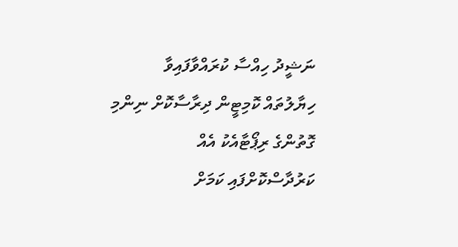ނަޝީދު ހިއްސާ ކުރައްވާފައިވާ ހިޔާލުތައް ކޮމިޓީން ދިރާސާކޮށް ނިންމި ގޮތުންގެ ރިޕޯޓާއެކު އެއް ކަރުދާސްކޮށްފައި ކަމަށް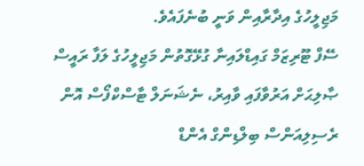މަޖިލީހުގެ އިދާރާއިން ވަނީ ބުނެފައެވެ.
ސޭފް ޓޫރިޒަމް ގައިޑްލައިނާ ގުޅޭގޮތުން މަޖިލީހުގެ ލަފާ ރައީސް ޞާލިޙަށް އަރުވާފައި ވާއިރު، ނެޝަނަލް ޓާސްކްފޯސް އޮން ރެސިލިއަންސް ބިލްޑިންގް އެންޑް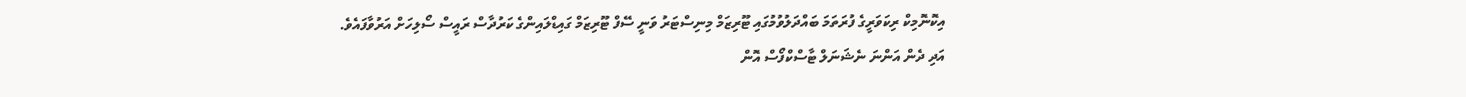އިކޮނޮމިކް ރިކަވަރީގެ ފުރަތަމަ ބައްދަލުވުމުގައި ޓޫރިޒަމް މިނިސްޓަރު ވަނީ ސޭފް ޓޫރިޒަމް ގައިޑްލައިންގެ ކަރުދާސް ރައީސް ސޯލިހަށް އަރުވާފައެވެ.
އަދި ދެން އަންނަ ނެޝަނަލް ޓާސްކްފޯސް އޮން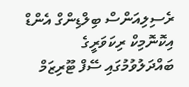ރެސިލިއަންސް ބިލްޑިންގް އެންޑް އިކޮނޮމިކް ރިކަވަރީގެ ބައްދަލުވުމުގައި ސޭފް ޓޫރިޒަމް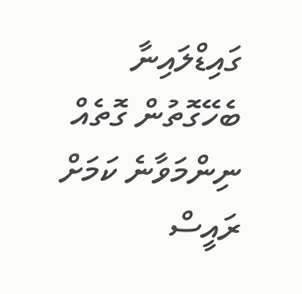ގައިޑްލައިނާ ބެހޭގޮތުން ގޮތެއް ނިންމަވާނެ ކަމަށް ރައީސް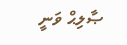ޞާލިޙް ވަނީ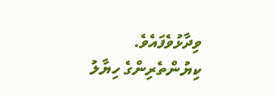ވިދާޅުވެފައެވެ.
ކިޔުންތެރިންގެ ހިޔާލު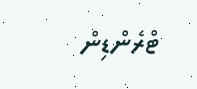ޓްރެންޑިން